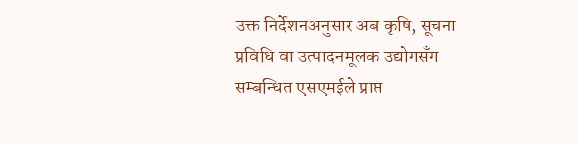उक्त निर्देशनअनुसार अब कृषि, सूचना प्रविधि वा उत्पादनमूलक उद्योगसँग सम्बन्धित एसएमईले प्राप्त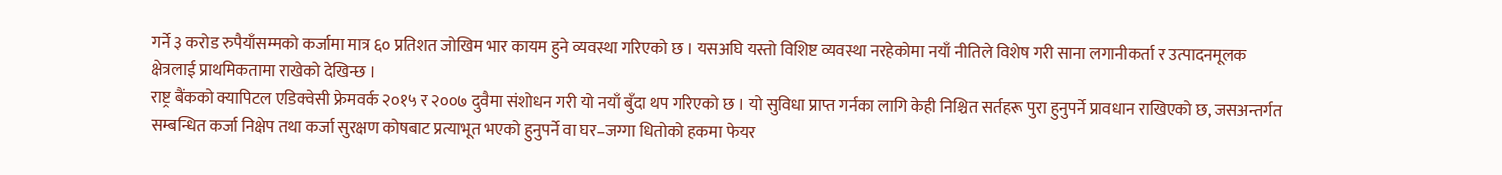गर्ने ३ करोड रुपैयाँसम्मको कर्जामा मात्र ६० प्रतिशत जोखिम भार कायम हुने व्यवस्था गरिएको छ । यसअघि यस्तो विशिष्ट व्यवस्था नरहेकोमा नयाँ नीतिले विशेष गरी साना लगानीकर्ता र उत्पादनमूलक क्षेत्रलाई प्राथमिकतामा राखेको देखिन्छ ।
राष्ट्र बैंकको क्यापिटल एडिक्वेसी फ्रेमवर्क २०१५ र २००७ दुवैमा संशोधन गरी यो नयाँ बुँदा थप गरिएको छ । यो सुविधा प्राप्त गर्नका लागि केही निश्चित सर्तहरू पुरा हुनुपर्ने प्रावधान राखिएको छ, जसअन्तर्गत सम्बन्धित कर्जा निक्षेप तथा कर्जा सुरक्षण कोषबाट प्रत्याभूत भएको हुनुपर्ने वा घर–जग्गा धितोको हकमा फेयर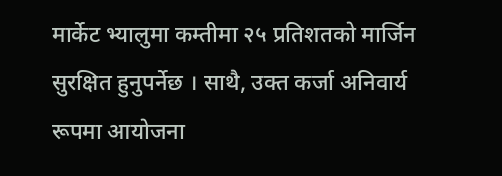मार्केट भ्यालुमा कम्तीमा २५ प्रतिशतको मार्जिन सुरक्षित हुनुपर्नेछ । साथै, उक्त कर्जा अनिवार्य रूपमा आयोजना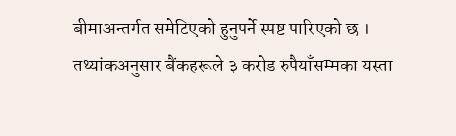बीमाअन्तर्गत समेटिएको हुनुपर्ने स्पष्ट पारिएको छ ।
तथ्यांकअनुसार बैंकहरूले ३ करोड रुपैयाँसम्मका यस्ता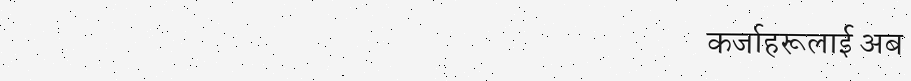कर्जाहरूलाई अब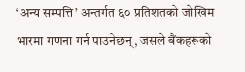‘अन्य सम्पत्ति’ अन्तर्गत ६० प्रतिशतको जोखिम भारमा गणना गर्न पाउनेछन्, जसले बैंकहरूको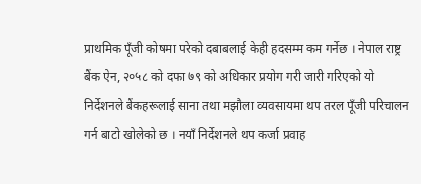प्राथमिक पूँजी कोषमा परेको दबाबलाई केही हदसम्म कम गर्नेछ । नेपाल राष्ट्र बैंक ऐन, २०५८ को दफा ७९ को अधिकार प्रयोग गरी जारी गरिएको यो निर्देशनले बैंकहरूलाई साना तथा मझौला व्यवसायमा थप तरल पूँजी परिचालन गर्न बाटो खोलेको छ । नयाँ निर्देशनले थप कर्जा प्रवाह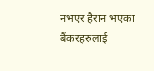नभएर हैरान भएका बैंकरहरुलाई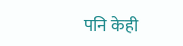पनि केही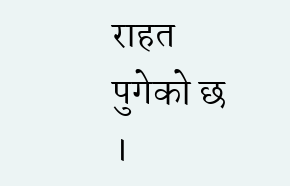राहत पुगेको छ ।